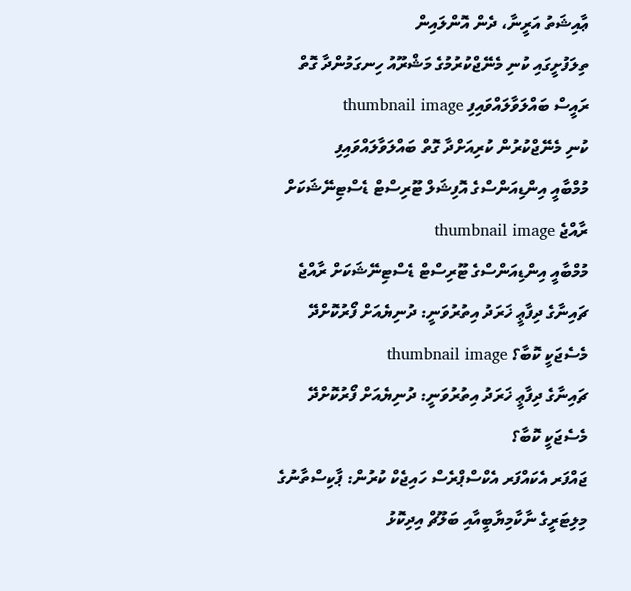ޢާއިޝަތު އަރީނާ، ދެން އޮންލައިން
ތިލަފުށީގައި ކުނި މެނޭޖްކުރުމުގެ މަޝްރޫއު ހިނގަމުންދާ ގޮތް ރައީސް ބައްލަވާލައްވައިފި thumbnail image
ކުނި މެނޭޖްކުރުން ކުރިއަށްދާ ގޮތް ބައްލަވާލައްވައިފި
މުމްބާއީ އިންޑިއަންސްގެ އޮފިޝަލް ޓޫރިސްޓް ޑެސްޓިނޭޝަކަށް ރާއްޖެ thumbnail image
މުމްބާއީ އިންޑިއަންސްގެ ޓޫރިސްޓް ޑެސްޓިނޭޝަކަށް ރާއްޖެ
ޗައިނާގެ ދިފާޢީ ޚަރަދު އިތުރުވަނީ: ދުނިޔެއަށް ފޯރުކޮށްދޭ މެސެޖަކީ ކޮބާ؟ thumbnail image
ޗައިނާގެ ދިފާޢީ ޚަރަދު އިތުރުވަނީ: ދުނިޔެއަށް ފޯރުކޮށްދޭ މެސެޖަކީ ކޮބާ؟
ޖައްފަރ އެކައްފަރ އެކްސްޕްރެސް ހައިޖެކް ކުރުން: ޕާކިސްތާނުގެ މިލިޓަރީގެ ނާކާމިޔާބީއާއި ބަލޫޗް އިދިކޮޅު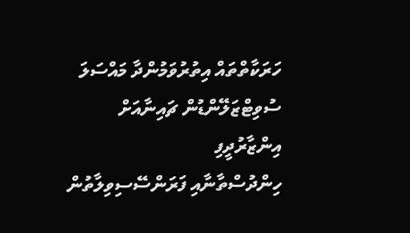ހަރަކާތްތައް އިތުރުވަމުންދާ މައްސަލަ
ސުވިޓްޒަލޭންޑުން ޗައިނާއަށް އިންޒާރުދީފި
ހިންދުސްތާނާއި ފަރަންސޭސިވިލާތުން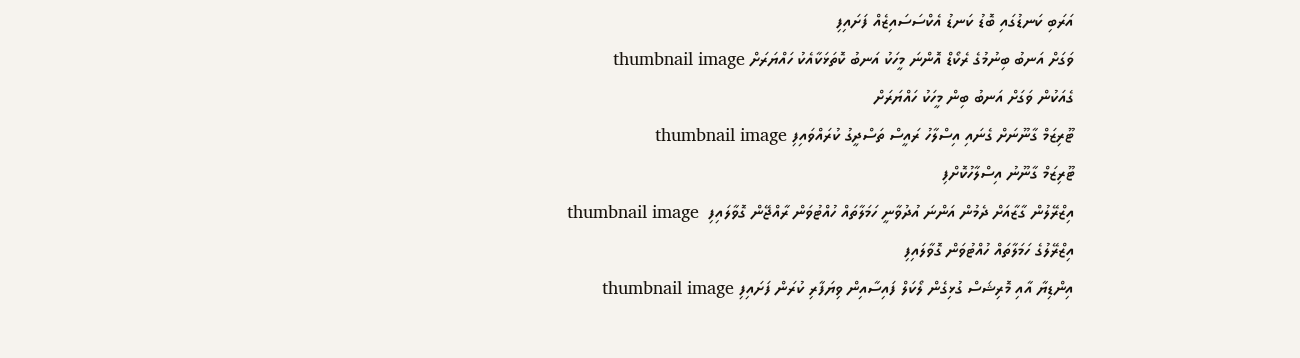އަރަބި ކަނޑުގައި ބޮޑު ކަނޑު އެކްސަސައިޒެއް ފަށައިފި
ވަގަށް އަނބު ބިނުމުގެ ރެކޯޑް އޮންނަ މީހަކު އަނބު ކޮތަޅަކާއެކު ހައްޔަރަށް thumbnail image
ގެއަކުން ވަގަށް އަނބު ބިން މީހަކު ހައްޔަރަށް
ޓޫރިޒަމް ގާނޫނަށް ގެނައި އިސްލާހު ރައީސް ތަސްދީގު ކުރައްވައިފި thumbnail image
ޓޫރިޒަމް ގާނޫނު އިސްލާހުކޮށްފި
އިޒްރޭލުން ގާޒާއަށް ދެމުން އަންނަ އުދުވާނީ ހަމަލާތައް ހުއްޓުވަން ރާއްޖޭން ގޮވާލައިފި  thumbnail image
އިޒްރޭލުގެ ހަމަލާތައް ހުއްޓުވަން ގޮވާލައިފި
އިންޑިޔާ އާއި މޮރިޝަސް ގުޅިގެން ލޯކަލް ފައިސާއިން ވިޔަފާރި ކުރަން ފަށައިފި thumbnail image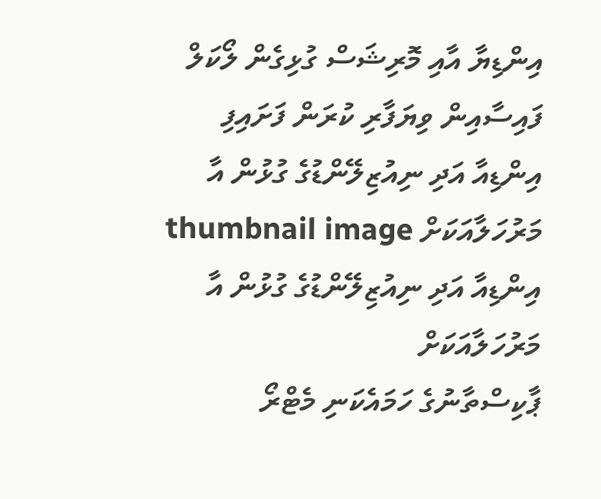އިންޑިޔާ އާއި މޮރިޝަސް ގުޅިގެން ލޯކަލް ފައިސާއިން ވިޔަފާރި ކުރަން ފަށައިފި
އިންޑިއާ އަދި ނިއުޒިލޭންޑުގެ ގުޅުން އާ މަރުހަލާއަކަށް thumbnail image
އިންޑިއާ އަދި ނިއުޒިލޭންޑުގެ ގުޅުން އާ މަރުހަލާއަކަށް
ޕާކިސްތާނުގެ ހަމައެކަނި މެޓްރޯ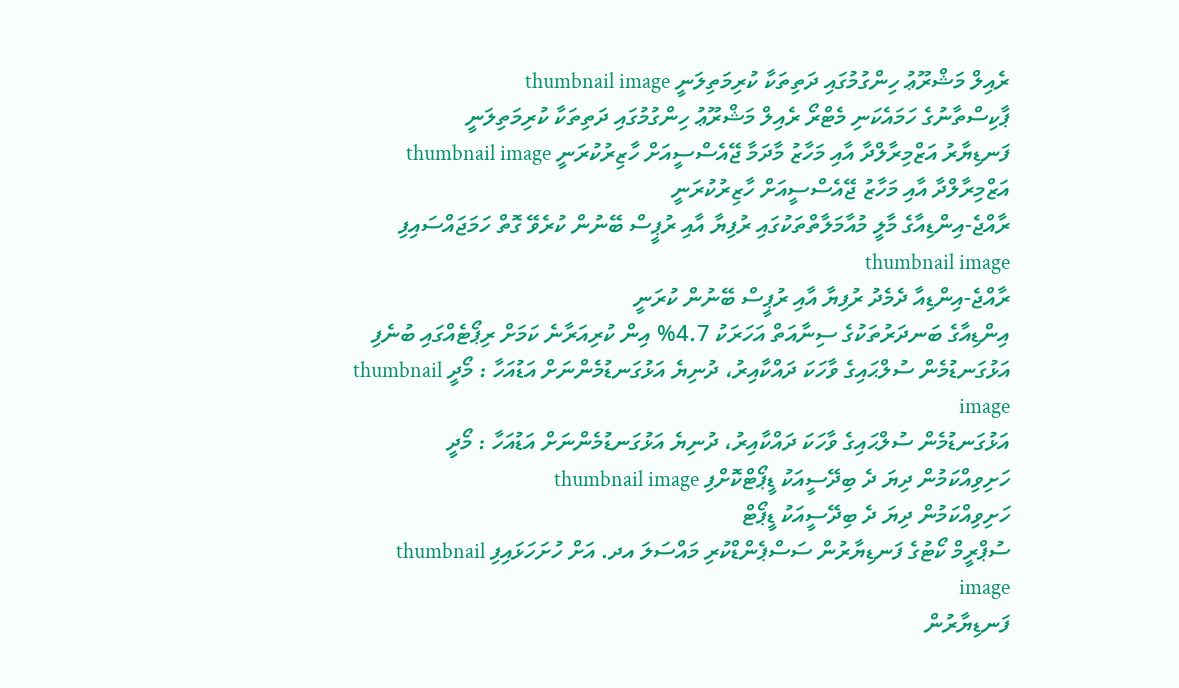ރެއިލް މަޝްރޫޢު ހިންގުމުގައި ދަތިތަކާ ކުރިމަތިލަނީ thumbnail image
ޕާކިސްތާނުގެ ހަމައެކަނި މެޓްރޯ ރެއިލް މަޝްރޫޢު ހިންގުމުގައި ދަތިތަކާ ކުރިމަތިލަނީ
ފަނޑިޔާރު އަޒްމިރާލްދާ އާއި މަހާޒު މާދަމާ ޖޭއެސްސީއަށް ހާޒިރުކުރަނީ thumbnail image
އަޒްމިރާލްދާ އާއި މަހާޒު ޖޭއެސްސީއަށް ހާޒިރުކުރަނީ
ރާއްޖެ-އިންޑިއާގެ މާލީ މުއާމަލާތްތަކުގައި ރުފިޔާ އާއި ރުޕީސް ބޭނުން ކުރެވޭ ގޮތް ހަމަޖައްސައިފި thumbnail image
ރާއްޖެ-އިންޑިއާ ދެމެދު ރުފިޔާ އާއި ރުޕީސް ބޭނުން ކުރަނީ
އިންޑިއާގެ ބަނދަރުތަކުގެ ސިނާއަތް އަހަރަކު 4.7% އިން ކުރިއަރާނެ ކަމަށް ރިޕޯޓެއްގައި ބުނެފި
އަޅުގަނޑުމެން ސުލްޙައިގެ ވާހަކަ ދައްކާއިރު، ދުނިޔެ އަޅުގަނޑުމެންނަށް އަޑުއަހާ : މޯދީ thumbnail image
އަޅުގަނޑުމެން ސުލްޙައިގެ ވާހަކަ ދައްކާއިރު، ދުނިޔެ އަޅުގަނޑުމެންނަށް އަޑުއަހާ : މޯދީ
ހަށިވިއްކަމުން ދިޔަ ދެ ބިދޭސީއަކު ޑީޕޯޓްކޮށްފި thumbnail image
ހަށިވިއްކަމުން ދިޔަ ދެ ބިދޭސީއަކު ޑީޕޯޓް
ސުޕްރީމް ކޯޓުގެ ފަނޑިޔާރުން ސަސްޕެންޑްކުރި މައްސަލަ އދ. އަށް ހުށަހަޅައިފި thumbnail image
ފަނޑިޔާރުން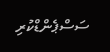ސަސްޕެންޑްކުރި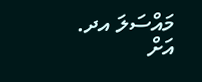މައްސަލަ އދ. އަށް